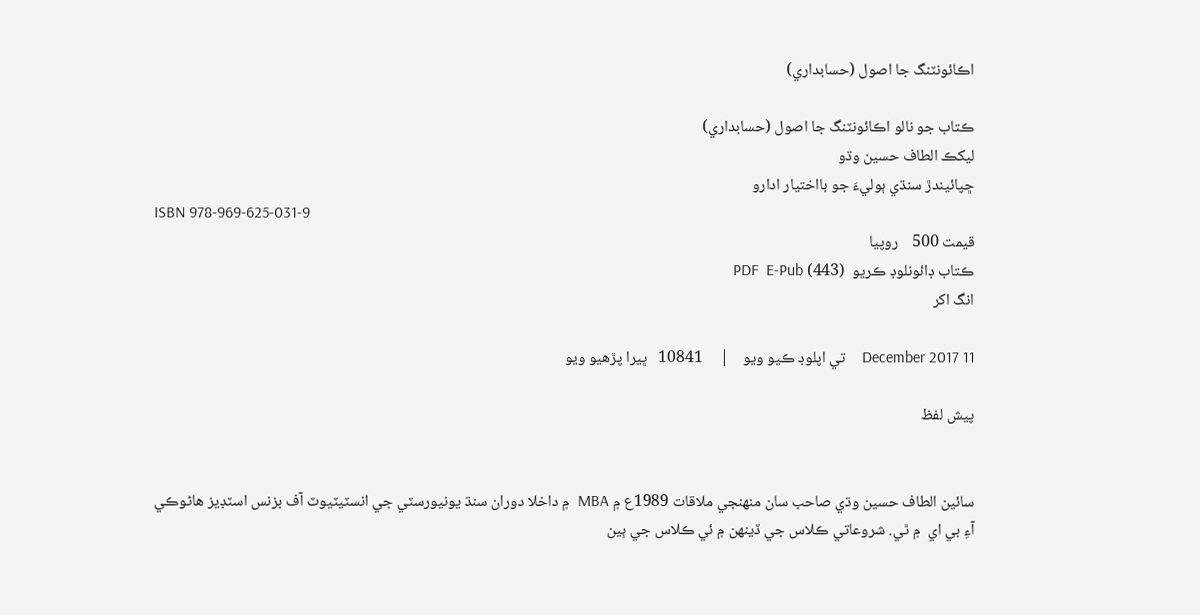اڪائونٽنگ جا اصول (حسابداري)

ڪتاب جو نالو اڪائونٽنگ جا اصول (حسابداري)
ليکڪ الطاف حسين وڌو
ڇپائيندڙ سنڌي ٻوليءَ جو بااختيار ادارو
ISBN 978-969-625-031-9
قيمت 500    روپيا
ڪتاب ڊائونلوڊ ڪريو  (443) PDF  E-Pub
انگ اکر

11 December 2017    تي اپلوڊ ڪيو ويو    |     10841   ڀيرا پڙهيو ويو

پيش لفظ


سائين الطاف حسين وڌي صاحب سان منهنجي ملاقات 1989ع ۾ MBA  ۾ داخلا دوران سنڌ يونيورسٽي جي انسٽيٽيوٽ آف بزنس اسٽڊيز هاڻوڪي آءِ بي اي  ۾ ٿي. شروعاتي ڪلاس جي ڏينهن ۾ ئي ڪلاس جي ٻين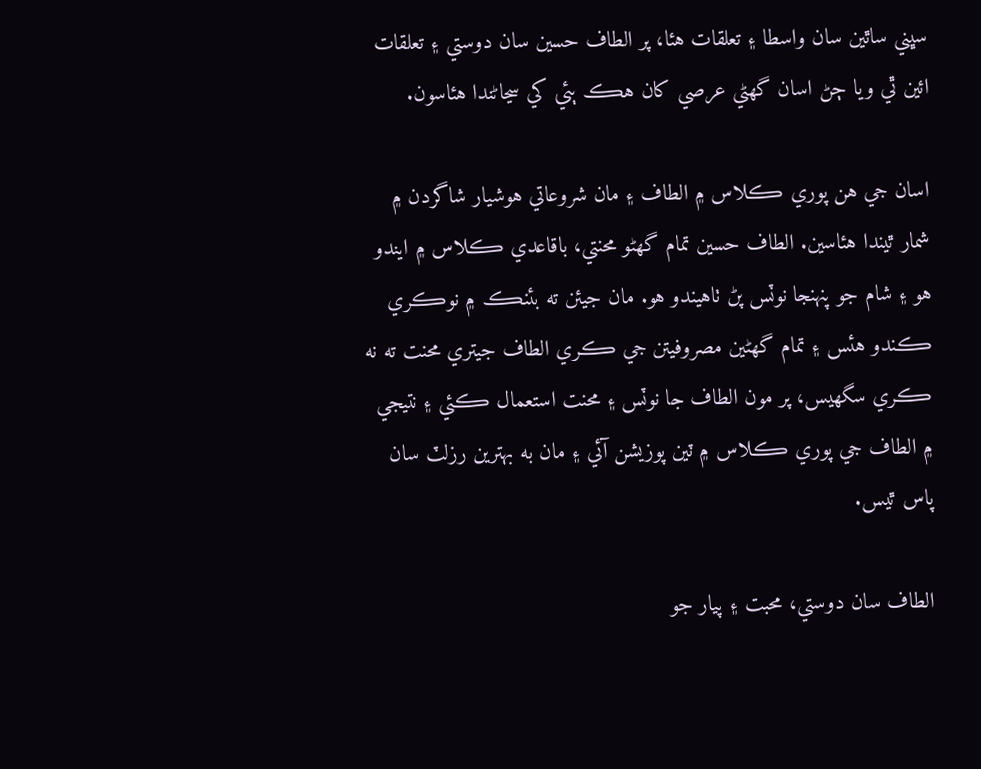سڀني ساٿين سان واسطا ۽ تعلقات هئا، پر الطاف حسين سان دوستي ۽ تعلقات ائين ٿي ويا ڄڻ اسان گھڻي عرصي کان هڪ ٻئي کي سڃاڻندا هئاسون.

اسان جي هن پوري ڪلاس ۾ الطاف ۽ مان شروعاتي هوشيار شاگردن ۾ شمار ٿيندا هئاسين. الطاف حسين تمام گھڻو محنتي، باقاعدي ڪلاس ۾ ايندو هو ۽ شام جو پنهنجا نوٽس پڻ ٺاهيندو هو. مان جيئن ته بئنڪ ۾ نوڪري ڪندو هئس ۽ تمام گھڻين مصروفيتن جي ڪري الطاف جيتري محنت ته نه ڪري سگهيس، پر مون الطاف جا نوٽس ۽ محنت استعمال ڪئي ۽ نتيجي ۾ الطاف جي پوري ڪلاس ۾ ٽين پوزيشن آئي ۽ مان به بهترين رزلٽ سان پاس ٿيس.

الطاف سان دوستي، محبت ۽ پيار جو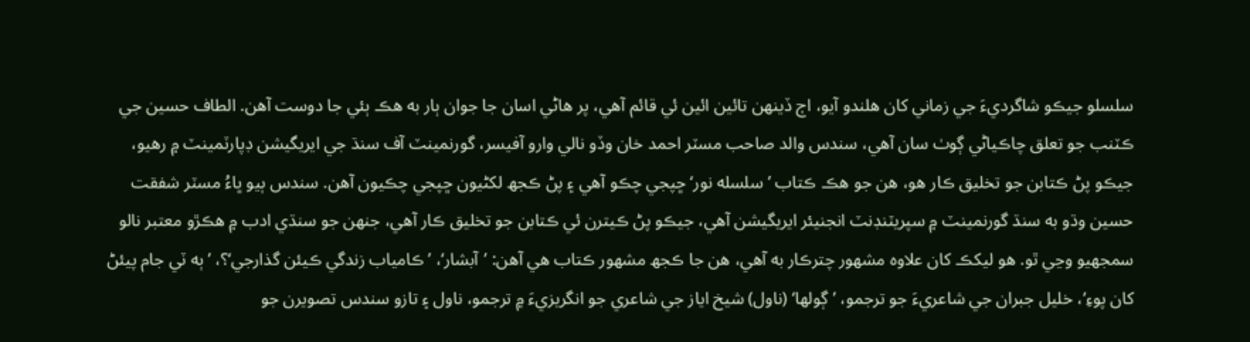سلسلو جيڪو شاگرديءَ جي زماني کان هلندو آيو، اڄ ڏينهن تائين ائين ئي قائم آهي، پر هاڻي اسان جا جوان ٻار به هڪ ٻئي جا دوست آهن. الطاف حسين جي ڪٽنب جو تعلق چاڪياڻي ڳوٺ سان آهي، سندس والد صاحب مسٽر احمد خان وڏو نالي وارو آفيسر، گورنمينٽ آف سنڌ جي ايريگيشن ڊپارٽمينٽ ۾ رهيو، جيڪو پڻ ڪتابن جو تخليق ڪار هو، هن جو هڪ ڪتاب ’سلسله نور‘ ڇپجي چڪو آهي ۽ پڻ ڪجھ لکڻيون ڇپجي چڪيون آهن. سندس ٻيو ڀاءُ مسٽر شفقت حسين وڌو به سنڌ گورنمينٽ ۾ سپريٽنڊنٽ انجنيئر ايريگيشن آهي، جيڪو پڻ ڪيترن ئي ڪتابن جو تخليق ڪار آهي، جنهن جو سنڌي ادب ۾ هڪڙو معتبر نالو سمجھيو وڃي ٿو. هو ليکڪ کان علاوه مشهور چترڪار به آهي، هن جا ڪجھ مشهور ڪتاب هي آهن: ’آبشار‘، ’ڪامياب زندگي ڪيئن گذارجي‘؟، ’ ٻه ٽي جام پيئڻ کان پوءِ‘، خليل جبران جي شاعريءَ جو ترجمو، ’ڳولها‘ (ناول) شيخ اياز جي شاعري جو انگريزيءَ ۾ ترجمو، ناول ۽ تازو سندس تصويرن جو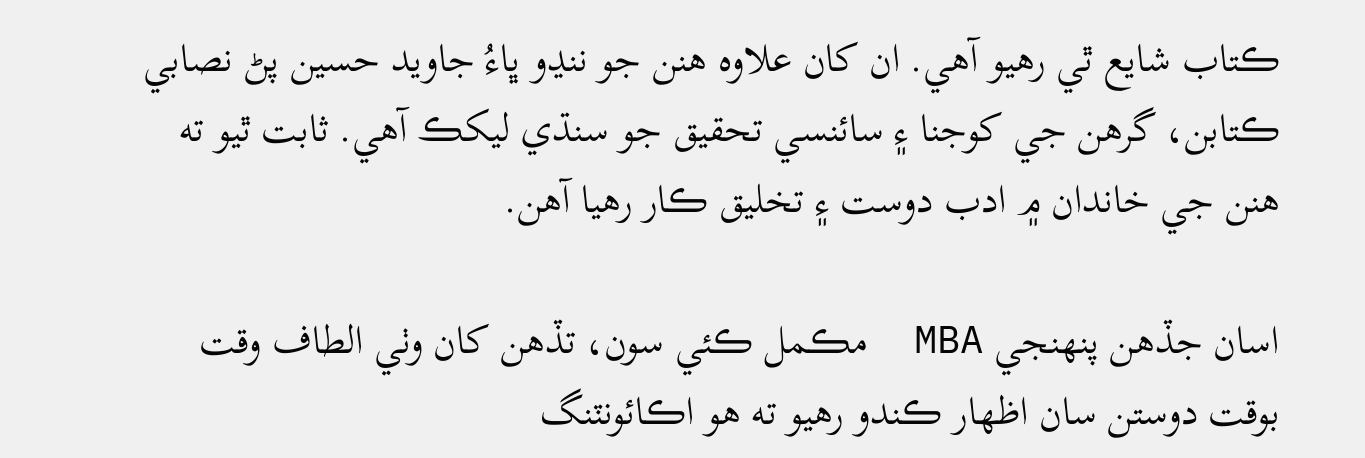ڪتاب شايع ٿي رهيو آهي. ان کان علاوه هنن جو ننڍو ڀاءُ جاويد حسين پڻ نصابي ڪتابن، گرهن جي کوجنا ۽ سائنسي تحقيق جو سنڌي ليکڪ آهي. ثابت ٿيو ته هنن جي خاندان ۾ ادب دوست ۽ تخليق ڪار رهيا آهن.

اسان جڏهن پنهنجي MBA  مڪمل ڪئي سون، تڏهن کان وٺي الطاف وقت بوقت دوستن سان اظهار ڪندو رهيو ته هو اڪائونٽنگ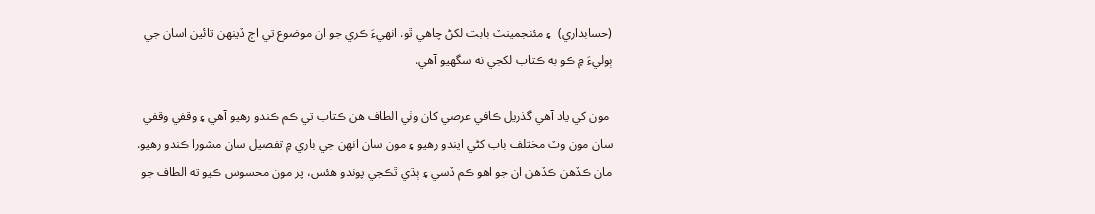(حسابداري)  ۽ مئنجمينٽ بابت لکڻ چاهي ٿو. انهيءَ ڪري جو ان موضوع تي اڄ ڏينهن تائين اسان جي ٻوليءَ ۾ ڪو به ڪتاب لکجي نه سگھيو آهي.

 مون کي ياد آهي گذريل ڪافي عرصي کان وٺي الطاف هن ڪتاب تي ڪم ڪندو رهيو آهي ۽ وقفي وقفي سان مون وٽ مختلف باب کڻي ايندو رهيو ۽ مون سان انهن جي باري ۾ تفصيل سان مشورا ڪندو رهيو. مان ڪڏهن ڪڏهن ان جو اهو ڪم ڏسي ۽ ٻڌي ٿڪجي پوندو هئس، پر مون محسوس ڪيو ته الطاف جو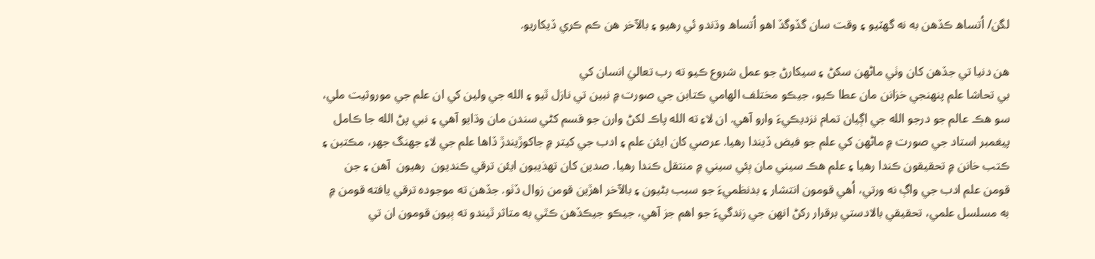لگن/ اُتساھ ڪڏهن به نه گھٽيو ۽ وقت سان گڏوگڏ اهو اُتساھ وڌندو ئي رهيو ۽ بالآخر هن ڪم ڪري ڏيکاريو.

هن دنيا تي جڏهن کان وٺي ماڻهن سکڻ ۽ سيکارڻ جو عمل شروع ڪيو ته رب تعاليٰ انسان کي
بي تحاشا علم پنهنجي خزانن مان عطا ڪيو، جيڪو مختلف الهامي ڪتابن جي صورت ۾ نبين تي نازل ٿيو ۽ الله جي ولين کي ان علم جي موروثيت ملي، سو هڪ عالم جو درجو الله جي اڳيان تمام نزديڪيءَ وارو آهي. ان لاءِ ته الله پاڪ لکڻ وارن جو قسم کڻي سندن مان وڌايو آهي ۽ نبي پڻ الله جا ڪامل پيغمبر استاد جي صورت ۾ ماڻهن کي علم جو فيض ڏيندا رهيا. عرصي کان ايئن علم ۽ ادب جي کيتر ۾ جاکوڙيندڙ ڏاها علم جي لاءِ جهنگ جھر، مڪتبن ۽ ڪتب خانن ۾ تحقيقون ڪندا رهيا ۽ علم هڪ سيني مان ٻئي سيني ۾ منتقل ڪندا رهيا. صدين کان تهذيبون ايئن ترقي ڪنديون  رهيون  آهن ۽ جن قومن علم ادب جي واڳ نه ورتي، اُهي قومون انتشار ۽ بدنظميءَ جو سبب بڻيون ۽ بالآخر اهڙين قومن زوال ڏٺو. جڏهن ته موجوده ترقي يافته قومن ۾ به مسلسل علمي، تحقيقي بالادستي برقرار رکڻ انهن جي زندگيءَ جو اهم جز آهي، جيڪو جيڪڏهن ڪٿي به متاثر ٿيندو ته ٻيون قومون ان تي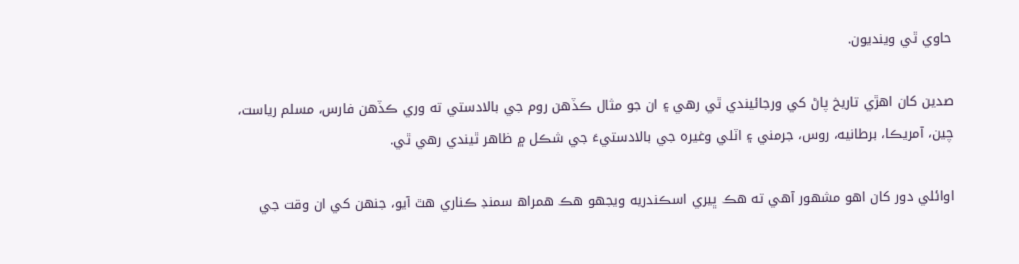حاوي ٿي وينديون.

صدين کان اهڙي تاريخ پاڻ کي ورجائيندي ٿي رهي ۽ ان جو مثال ڪڏهن روم جي بالادستي ته وري ڪڏهن فارس، مسلم رياست، چين، آمريڪا، برطانيه، روس، جرمني ۽ اٽلي وغيره جي بالادستيءَ جي شڪل ۾ ظاهر ٿيندي رهي ٿي.

اوائلي دور کان اهو مشهور آهي ته هڪ ڀيري اسڪندريه ويجھو هڪ همراھ سمنڊ ڪناري هٿ آيو، جنهن کي ان وقت جي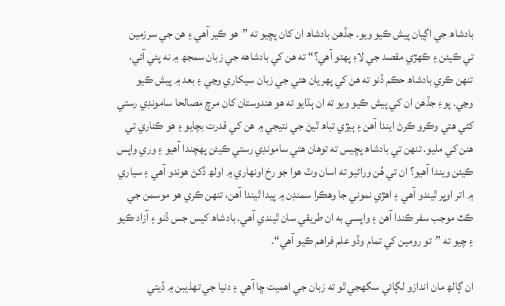بادشاھ جي اڳيان پيش ڪيو ويو. جڏهن بادشاھ ان کان پڇيو ته ”هو ڪير آهي ۽ هن جي سرزمين تي ڪيئن ۽ ڪهڙي مقصد جي لاءِ پهتو آهي؟“ ته هن کي بادشاهه جي زبان سمجھ ۾ نه پئي آئي، تنهن ڪري بادشاھ حڪم ڏنو ته هن کي پهريان هتي جي زبان سيکاري وڃي ۽ بعد ۾ پيش ڪيو وڃي. پوءِ جڏهن ان کي پيش ڪيو ويو ته ان ٻڌايو ته هو هندوستان کان مرچ مصالحا سامونڊي رستي کڻي هتي وڪرو ڪرڻ ايندا آهن ۽ ٻيڙي تباھ ٿيڻ جي نتيجي ۾ هن کي قدرت بچايو ۽ هو ڪناري تي هنن کي مليو. تنهن تي بادشاھ پڇيس ته توهان هتي سامونڊي رستي ڪيئن پهچندا آهيو ۽ وري واپس ڪيئن ويندا آهيو؟ ان تي هُن وراڻيو ته اسان وٽ هوا جو رخ اونهاري ۾ اولھ ڏکڻ هوندو آهي ۽ سياري ۾ اتر اوڀر ٿيندو آهي ۽ اهڙي نموني جا وهڪرا سمنڊن ۾ پيدا ٿيندا آهن، تنهن ڪري هو موسمن جي ڪٿ موجب سفر ڪندا آهن ۽ واپسي به ان طريقي سان ٿيندي آهي. بادشاھ کيس جس ڏنو ۽ آزاد ڪيو ۽ چيو ته ”تو رومين کي تمام وڏو علم فراهم ڪيو آهي“.

ان ڳالھ مان اندازو لڳائي سگھجي ٿو ته زبان جي اهميت ڇا آهي ۽ دنيا جي تهذيبن ۾ ڏيتي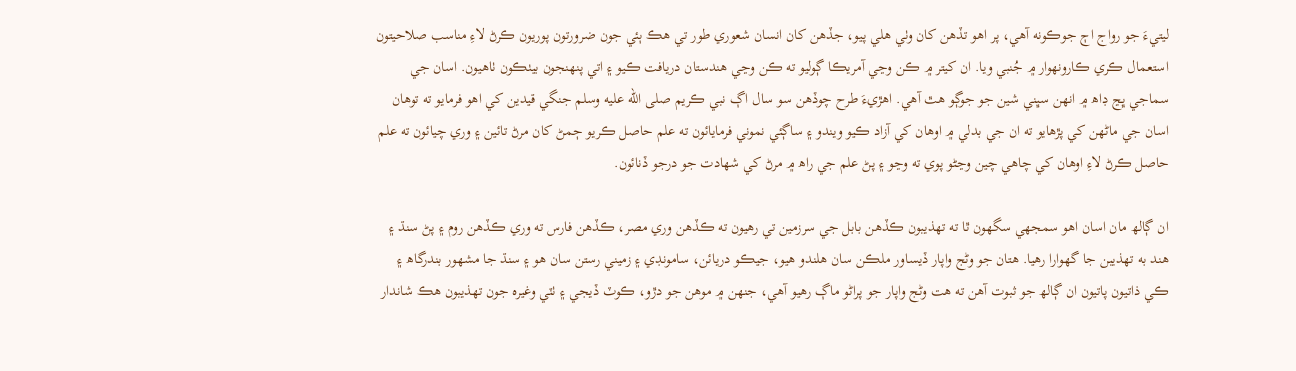ليتيءَ جو رواج اڄ جوڪونه آهي، پر اهو تڏهن کان وٺي هلي پيو، جڏهن کان انسان شعوري طور تي هڪ ٻئي جون ضرورتون پوريون ڪرڻ لاءِ مناسب صلاحيتون استعمال ڪري ڪارونهوار ۾ جُنبي ويا. ان کيتر ۾ ڪن وڃي آمريڪا ڳوليو ته ڪن وڃي هندستان دريافت ڪيو ۽ اتي پنهنجون بيٺڪون ٺاهيون. اسان جي سماجي ڀڃ ڊاھ ۾ انهن سڀني شين جو جوڳو هٿ آهي. اهڙيءَ طرح چوڏھن سو سال اڳ نبي ڪريم صلى الله عليه وسلم جنگي قيدين کي اهو فرمايو ته توهان اسان جي ماڻهن کي پڙهايو ته ان جي بدلي ۾ اوهان کي آزاد ڪيو ويندو ۽ ساڳئي نموني فرمايائون ته علم حاصل ڪريو ڄمڻ کان مرڻ تائين ۽ وري چيائون ته علم حاصل ڪرڻ لاءِ اوهان کي چاهي چين وڃڻو پوي ته وڃو ۽ پڻ علم جي راھ ۾ مرڻ کي شهادت جو درجو ڏنائون.

ان ڳالھ مان اسان اهو سمجھي سگھون ٿا ته تهذيبون ڪڏهن بابل جي سرزمين تي رهيون ته ڪڏهن وري مصر، ڪڏهن فارس ته وري ڪڏهن روم ۽ پڻ سنڌ ۽ هند به تهذيبن جا گهوارا رهيا. هتان جو وڻج واپار ڏيساور ملڪن سان هلندو هيو، جيڪو دريائن، سامونڊي ۽ زميني رستن سان هو ۽ سنڌ جا مشهور بندرگاھ ۽ ڪي ذاتيون پاتيون ان ڳالھ جو ثبوت آهن ته هت وڻج واپار جو پراڻو ماڳ رهيو آهي، جنهن ۾ موهن جو دڙو، ڪوٽ ڏيجي ۽ ٺٽي وغيره جون تهذيبون هڪ شاندار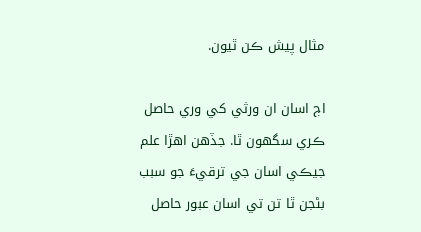مثال پيش ڪن ٿيون.

اڄ اسان ان ورثي کي وري حاصل ڪري سگھون ٿا. جڏهن اهڙا علم جيڪي اسان جي ترقيءَ جو سبب بڻجن ٿا تن تي اسان عبور حاصل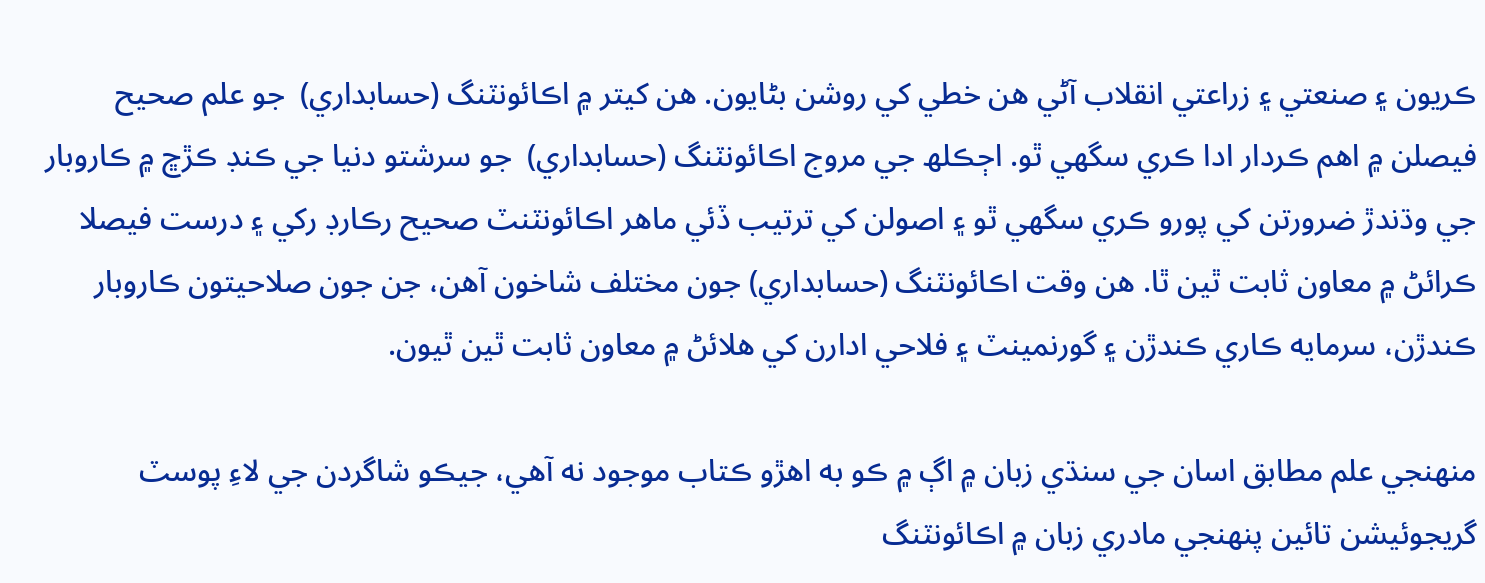ڪريون ۽ صنعتي ۽ زراعتي انقلاب آڻي هن خطي کي روشن بڻايون. هن کيتر ۾ اڪائونٽنگ (حسابداري)  جو علم صحيح فيصلن ۾ اهم ڪردار ادا ڪري سگھي ٿو. اڄڪلھ جي مروج اڪائونٽنگ (حسابداري)  جو سرشتو دنيا جي ڪنڊ ڪڙڇ ۾ ڪاروبار جي وڌندڙ ضرورتن کي پورو ڪري سگھي ٿو ۽ اصولن کي ترتيب ڏئي ماهر اڪائونٽنٽ صحيح رڪارڊ رکي ۽ درست فيصلا ڪرائڻ ۾ معاون ثابت ٿين ٿا. هن وقت اڪائونٽنگ (حسابداري) جون مختلف شاخون آهن، جن جون صلاحيتون ڪاروبار ڪندڙن، سرمايه ڪاري ڪندڙن ۽ گورنمينٽ ۽ فلاحي ادارن کي هلائڻ ۾ معاون ثابت ٿين ٿيون.

منهنجي علم مطابق اسان جي سنڌي زبان ۾ اڳ ۾ ڪو به اهڙو ڪتاب موجود نه آهي، جيڪو شاگردن جي لاءِ پوسٽ گريجوئيشن تائين پنهنجي مادري زبان ۾ اڪائونٽنگ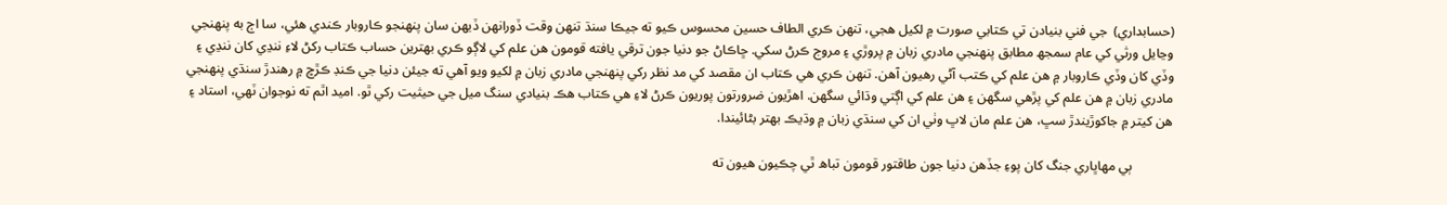(حسابداري)  جي فني بنيادن تي ڪتابي صورت ۾ لکيل هجي، تنهن ڪري الطاف حسين محسوس ڪيو ته جيڪا سنڌ تنهن وقت ڏورانهن ڏيهن سان پنهنجو ڪاروبار ڪندي هئي، سا اڄ به پنهنجي وڃايل ورثي کي عام سمجھ مطابق پنهنجي مادري زبان ۾ پروڙي ۽ مروج ڪرڻ سکي. ڇاڪاڻ جو دنيا جون ترقي يافته قومون هن علم کي لاڳو ڪري بهترين حساب ڪتاب رکڻ لاءِ ننڍي کان ننڍي ۽ وڏي کان وڏي ڪاروبار ۾ هن علم کي ڪتب آڻي رهيون آهن. تنهن ڪري هي ڪتاب ان مقصد کي مد نظر رکي پنهنجي مادري زبان ۾ لکيو ويو آهي ته جيئن دنيا جي ڪنڊ ڪڙڇ ۾ رهندڙ سنڌي پنهنجي مادري زبان ۾ هن علم کي پڙهي سگھن ۽ هن علم کي اڳتي وڌائي سگھن. اهڙيون ضرورتون پوريون ڪرڻ لاءِ هي ڪتاب هڪ بنيادي سنگ ميل جي حيثيت رکي ٿو. اميد اٿم ته نوجوان ٽهي، استاد ۽ هن کيتر ۾ جاکوڙيندڙ سڀ، هن علم مان لاڀ وٺي ان کي سنڌي زبان ۾ وڌيڪ بهتر بڻائيندا.

            ٻي مهاڀاري جنگ کان پوءِ جڏهن دنيا جون طاقتور قومون تباھ ٿي چڪيون هيون ته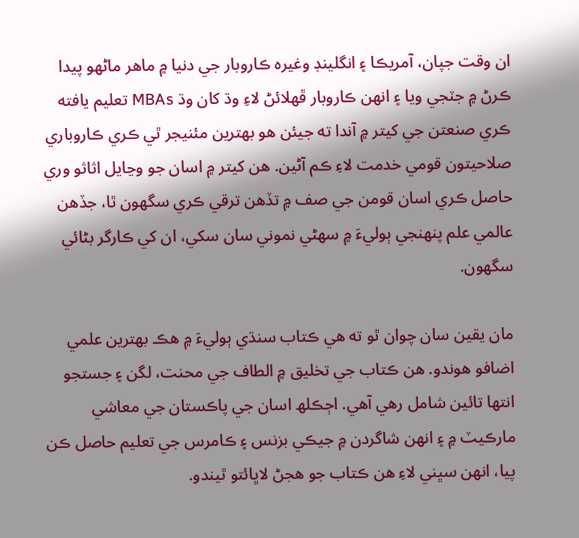ان وقت جپان، آمريڪا ۽ انگلينڊ وغيره ڪاروبار جي دنيا ۾ ماهر ماڻهو پيدا ڪرڻ ۾ جٽجي ويا ۽ انهن ڪاروبار ڦهلائڻ لاءِ وڌ کان وڌ MBAs تعليم يافته ڪري صنعتن جي کيتر ۾ آندا ته جيئن هو بهترين مئنيجر ٿي ڪري ڪاروباري صلاحيتون قومي خدمت لاءِ ڪم آڻين. هن کيتر ۾ اسان جو وڃايل اثاثو وري حاصل ڪري اسان قومن جي صف ۾ تڏهن ترقي ڪري سگھون ٿا، جڏهن عالمي علم پنهنجي ٻوليءَ ۾ سهڻي نموني سان سکي، ان کي ڪارگر بڻائي سگھون.

مان يقين سان چوان ٿو ته هي ڪتاب سنڌي ٻوليءَ ۾ هڪ بهترين علمي اضافو هوندو. هن ڪتاب جي تخليق ۾ الطاف جي محنت، لگن ۽ جستجو انتها تائين شامل رهي آهي. اڄڪلھ اسان جي پاڪستان جي معاشي مارڪيٽ ۾ ۽ انهن شاگردن ۾ جيڪي بزنس ۽ ڪامرس جي تعليم حاصل ڪن پيا، انهن سڀني لاءِ هن ڪتاب جو هجڻ لاڀائتو ٿيندو.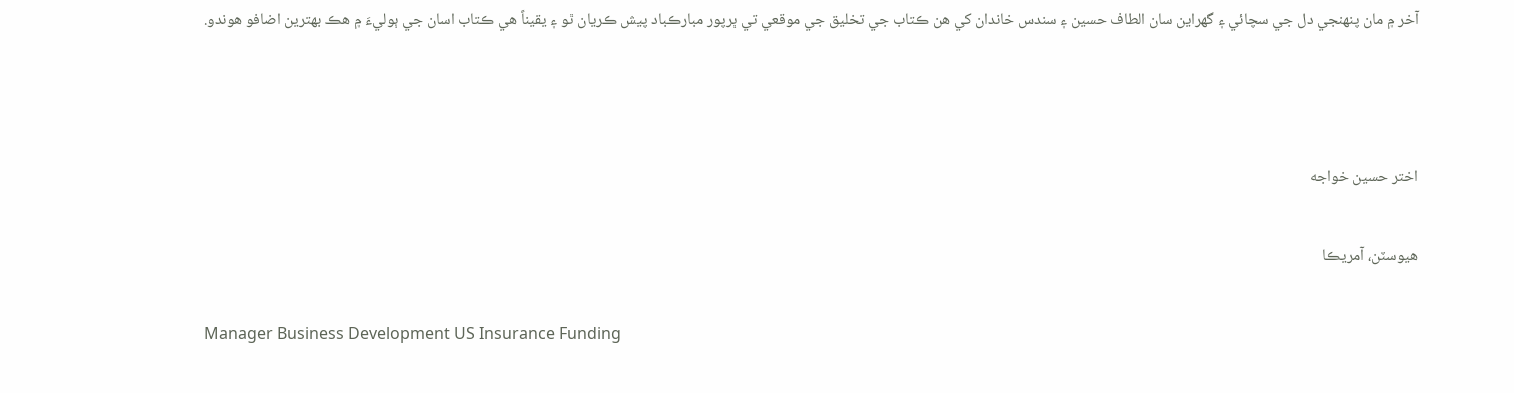آخر ۾ مان پنهنجي دل جي سچائي ۽ گهراين سان الطاف حسين ۽ سندس خاندان کي هن ڪتاب جي تخليق جي موقعي تي ڀرپور مبارڪباد پيش ڪريان ٿو ۽ يقيناً هي ڪتاب اسان جي ٻوليءَ ۾ هڪ بهترين اضافو هوندو.



اختر حسين خواجه

هيوسٽن، آمريڪا

Manager Business Development US Insurance Funding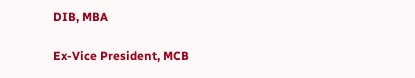DIB, MBA

Ex-Vice President, MCB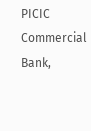PICIC Commercial Bank,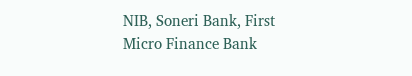NIB, Soneri Bank, First Micro Finance Bank